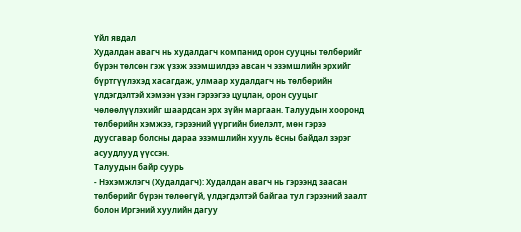Үйл явдал
Худалдан авагч нь худалдагч компанид орон сууцны төлбөрийг бүрэн төлсөн гэж үзэж эзэмшилдээ авсан ч эзэмшлийн эрхийг бүртгүүлэхэд хасагдаж, улмаар худалдагч нь төлбөрийн үлдэгдэлтэй хэмээн үзэн гэрээгээ цуцлан, орон сууцыг чөлөөлүүлэхийг шаардсан эрх зүйн маргаан. Талуудын хооронд төлбөрийн хэмжээ, гэрээний үүргийн биелэлт, мөн гэрээ дуусгавар болсны дараа эзэмшлийн хууль ёсны байдал зэрэг асуудлууд үүссэн.
Талуудын байр суурь
- Нэхэмжлэгч (Худалдагч): Худалдан авагч нь гэрээнд заасан төлбөрийг бүрэн төлөөгүй, үлдэгдэлтэй байгаа тул гэрээний заалт болон Иргэний хуулийн дагуу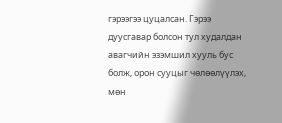гэрээгээ цуцалсан. Гэрээ дуусгавар болсон тул худалдан авагчийн эзэмшил хууль бус болж, орон сууцыг чөлөөлүүлэх, мөн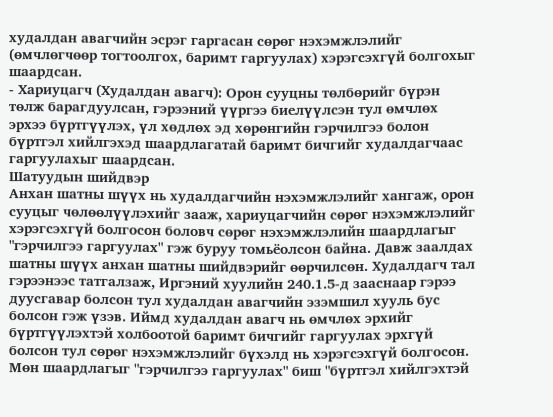худалдан авагчийн эсрэг гаргасан сөрөг нэхэмжлэлийг (өмчлөгчөөр тогтоолгох, баримт гаргуулах) хэрэгсэхгүй болгохыг шаардсан.
- Хариуцагч (Худалдан авагч): Орон сууцны төлбөрийг бүрэн төлж барагдуулсан, гэрээний үүргээ биелүүлсэн тул өмчлөх эрхээ бүртгүүлэх, үл хөдлөх эд хөрөнгийн гэрчилгээ болон бүртгэл хийлгэхэд шаардлагатай баримт бичгийг худалдагчаас гаргуулахыг шаардсан.
Шатуудын шийдвэр
Анхан шатны шүүх нь худалдагчийн нэхэмжлэлийг хангаж, орон сууцыг чөлөөлүүлэхийг зааж, хариуцагчийн сөрөг нэхэмжлэлийг хэрэгсэхгүй болгосон боловч сөрөг нэхэмжлэлийн шаардлагыг "гэрчилгээ гаргуулах" гэж буруу томьёолсон байна. Давж заалдах шатны шүүх анхан шатны шийдвэрийг өөрчилсөн. Худалдагч тал гэрээнээс татгалзаж, Иргэний хуулийн 240.1.5-д зааснаар гэрээ дуусгавар болсон тул худалдан авагчийн эзэмшил хууль бус болсон гэж үзэв. Иймд худалдан авагч нь өмчлөх эрхийг бүртгүүлэхтэй холбоотой баримт бичгийг гаргуулах эрхгүй болсон тул сөрөг нэхэмжлэлийг бүхэлд нь хэрэгсэхгүй болгосон. Мөн шаардлагыг "гэрчилгээ гаргуулах" биш "бүртгэл хийлгэхтэй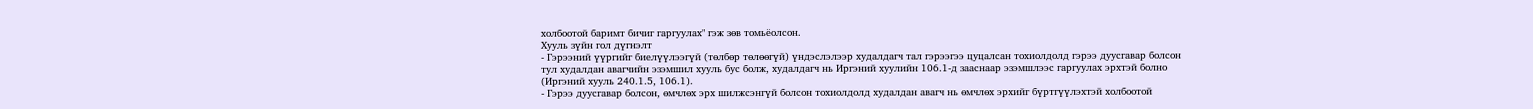холбоотой баримт бичиг гаргуулах" гэж зөв томьёолсон.
Хууль зүйн гол дүгнэлт
- Гэрээний үүргийг биелүүлээгүй (төлбөр төлөөгүй) үндэслэлээр худалдагч тал гэрээгээ цуцалсан тохиолдолд гэрээ дуусгавар болсон тул худалдан авагчийн эзэмшил хууль бус болж, худалдагч нь Иргэний хуулийн 106.1-д зааснаар эзэмшлээс гаргуулах эрхтэй болно (Иргэний хууль 240.1.5, 106.1).
- Гэрээ дуусгавар болсон, өмчлөх эрх шилжсэнгүй болсон тохиолдолд худалдан авагч нь өмчлөх эрхийг бүртгүүлэхтэй холбоотой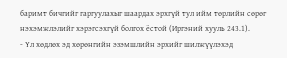баримт бичгийг гаргуулахыг шаардах эрхгүй тул ийм төрлийн сөрөг нэхэмжлэлийг хэрэгсэхгүй болгох ёстой (Иргэний хууль 243.1).
- Үл хөдлөх эд хөрөнгийн эзэмшлийн эрхийг шилжүүлэхэд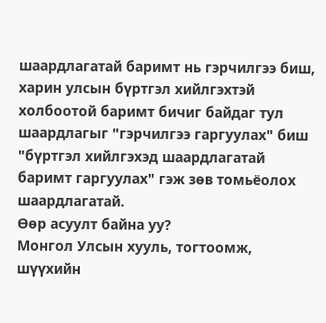шаардлагатай баримт нь гэрчилгээ биш, харин улсын бүртгэл хийлгэхтэй холбоотой баримт бичиг байдаг тул шаардлагыг "гэрчилгээ гаргуулах" биш "бүртгэл хийлгэхэд шаардлагатай баримт гаргуулах" гэж зөв томьёолох шаардлагатай.
Өөр асуулт байна уу?
Монгол Улсын хууль, тогтоомж, шүүхийн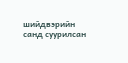шийдвэрийн санд суурилсан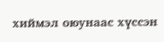хиймэл оюунаас хүссэн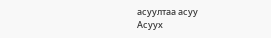асуултаа асуу
Асуух